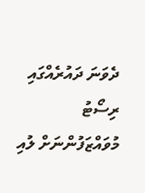ދެވަނަ ދައުރެއްގައި ރިސޯޓު މުވައްޒަފުންނަށް ލުއި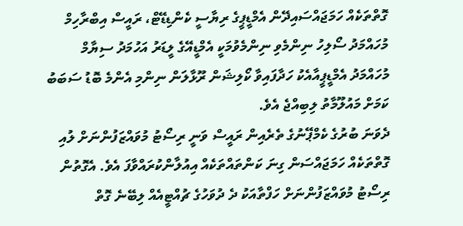ގޮތްތަކެއް ހަމަޖައްސައިދޭން އެމްޑީޕީގެ ރިޔާސީ ކެންޑިޑޭޓް، ރައީސް އިބްރާހިމް މުހައްމަދު ސޯލިހު ނިންމެވި ނިންމެވުމަކީ އެމްޑީއޭގެ ލީޑަރު އަހުމަދު ސިޔާމް މުހައްމަދު އެމްޑީޕީއާއެކު ހަދާފައިވާ ކޯލިޝަން ރޫޅާލަން ނިންމި އެންމެ ބޮޑު ސަބަބު ކަމަށް މައުލޫމާތު ލިބިއްޖެ އެވެ.
ދެވަނަ ބުރުގެ ކެމްޕޭނުގެ ތެރެއިން ރައީސް ވަނީ ރިސޯޓު މުވައްޒަފުންނަށް ލުއި ގޮތްތަކެއް ހަމަޖައްސަން ގިނަ ކަންތައްތަކެއް އިއުލާންކުރައްވާފަ އެވެ. އެގޮތުން ރިސޯޓު މުވައްޒަފުންނަށް ހަފްތާއަކު ދެ ދުވަހުގެ ޗުއްޓީއެއް ލިބޭނެ ގޮތް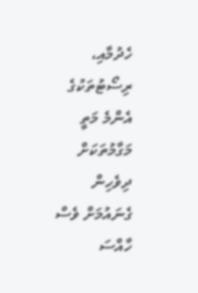ހެދުމާއި، ރިސޯޓުތަކުގެ އެންމެ މަތީ މަގާމުތަކަށް ދިވެހިން ގެނައުމަށް ވެސް ހާއްސަ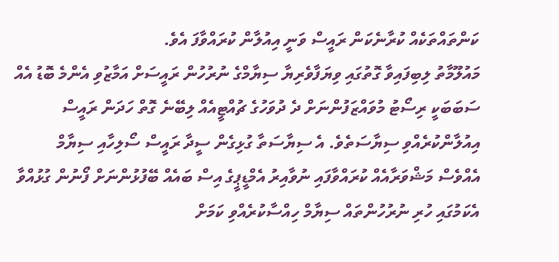ކަންތައްތަކެއް ކުރާނެކަން ރައީސް ވަނީ އިއުލާން ކުރައްވާފަ އެވެ.
މައުލޫމާތު ލިބިފައިވާ ގޮތުގައި ވިޔަފާވެރިޔާ ސިޔާމްގެ ނުރުހުން ރައީސަށް އަމާޒުވި އެންމެ ބޮޑު އެއް ސަބަބަކީ ރިސޯޓު މުވައްޒަފުންނަށް ދެ ދުވަހުގެ ޗުއްޓީއެއް ލިބޭނެ ގޮތް ހަދަން ރައީސް އިއުލާންކުރެއްވި ސިޔާސަތެވެ. އެ ސިޔާސަތާ ގުޅިގެން ސީދާ ރައީސް ސޯލިހާއި ސިޔާމް އެއްވެސް މަޝްވަރާއެއް ކުރައްވާފައި ނުވާއިރު އެމްޑީޕީގެ އިސް ބައެއް ބޭފުޅުންނަށް ފޯނުން ގުޅުއްވާ އެކަމުގައި ހުރި ނުރުހުންތައް ސިޔާމް ހިއްސާކުރެއްވި ކަމަށް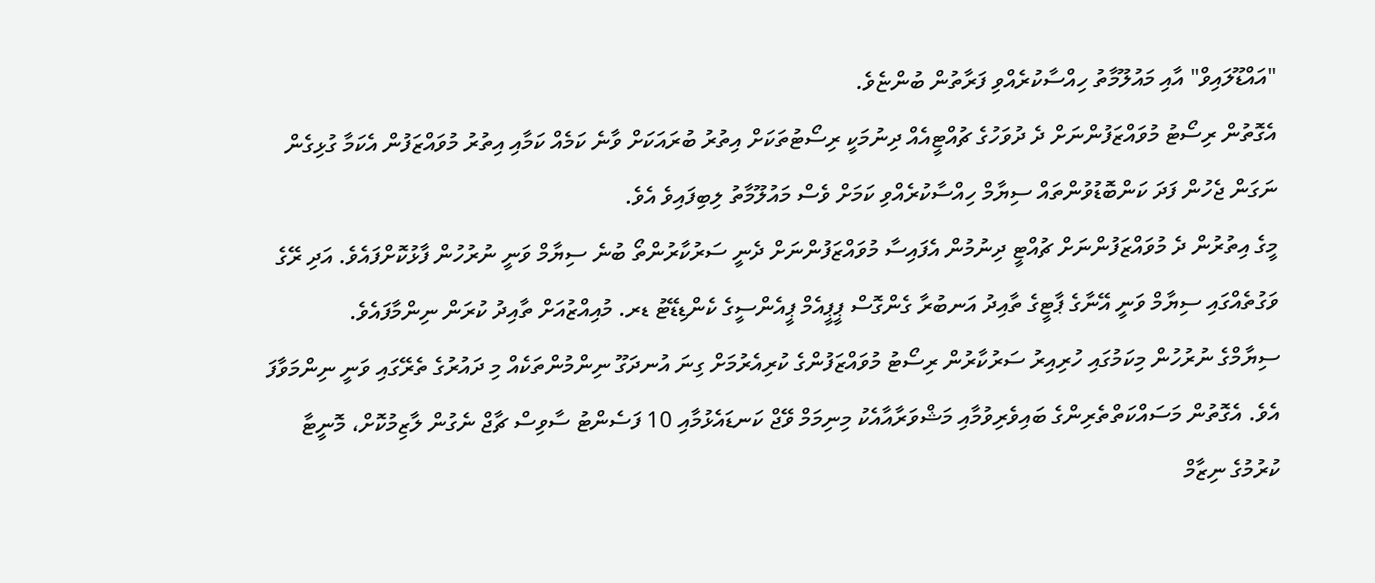"އައްޑޫލައިވް" އާއި މައުލޫމާތު ހިއްސާކުރެއްވި ފަރާތުން ބުންޏެވެ.
އެގޮތުން ރިސޯޓު މުވައްޒަފުންނަށް ދެ ދުވަހުގެ ޗުއްޓީއެއް ދިނުމަކީ ރިސޯޓުތަކަށް އިތުރު ބުރައަކަށް ވާނެ ކަމެއް ކަމާއި އިތުރު މުވައްޒަފުން އެކަމާ ގުޅިގެން ނަގަން ޖެހުން ފަދަ ކަންބޮޑުވުންތައް ސިޔާމް ހިއްސާކުރެއްވި ކަމަށް ވެސް މައުލޫމާތު ލިބިފައިވެ އެވެ.
މީގެ އިތުރުން ދެ މުވައްޒަފުންނަށް ޗުއްޓީ ދިނުމުން އެފައިސާ މުވައްޒަފުންނަށް ދެނީ ސަރުކާރުންތޯ ބުނެ ސިޔާމް ވަނީ ނުރުހުން ފާޅުކޮށްފައެވެ. އަދި ރޭގެ ވަގުތެއްގައި ސިޔާމް ވަނީ އޭނާގެ ޕާޓީގެ ތާއިދު އަނބުރާ ގެންގޮސް ޕީޕީއެމް ޕީއެންސީގެ ކެންޑިޑޭޓު ޑރ. މުއިއްޒުއަށް ތާއިދު ކުރަން ނިންމާފައެވެ.
ސިޔާމްގެ ނުރުހުން މިކަމުގައި ހުރިއިރު ސަރުކާރުން ރިސޯޓު މުވައްޒަފުންގެ ކުރިއެރުމަށް ގިނަ އުނދަގޫ ނިންމުންތަކެއް މި ދައުރުގެ ތެރޭގައި ވަނީ ނިންމަވާފަ އެވެ. އެގޮތުން މަސައްކަތްތެރިންގެ ބައިވެރިވުމާއި މަޝްވަރާއާއެކު މިނިމަމް ވޭޖް ކަނޑައެޅުމާއި 10 ފަސެންޓު ސާވިސް ޗާޖް ނެގުން ލާޒިމުކޮށް، މޮނީޓާ ކުރުމުގެ ނިޒާމް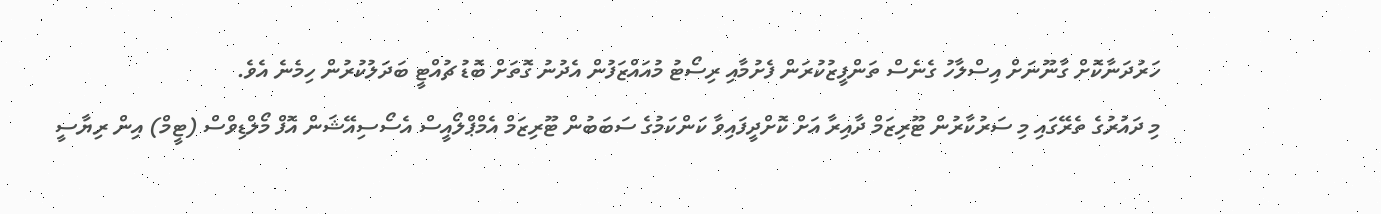ހަރުދަނާކޮށް ގާނޫނަށް އިސްލާހު ގެނެސް ތަންފީޒުކުރަން ފެށުމާއި ރިސޯޓު މުއައްޒަފުން އެދުނު ގޮތަށް ބޮޑު ޗުއްޓީ ބަދަލުކުރުން ހިމެނެ އެވެ.
މި ދައުރުގެ ތެރޭގައި މި ސަރުކާރުން ޓޫރިޒަމް ދާއިރާ އަށް ކޮށްދީފައިވާ ކަންކަމުގެ ސަބަބުން ޓޫރިޒަމް އެމްޕްލޯއީސް އެސޯސިއޭޝަން އޮފް މޯލްޑިވްސް (ޓީމް) އިން ރިޔާސީ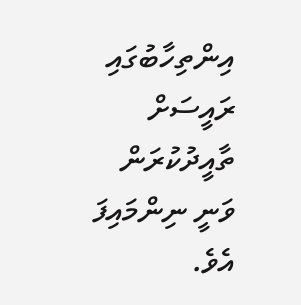އިންތިހާބުގައި ރައީސަށް ތާއީދުކުރަން ވަނީ ނިންމައިފަ އެވެ.